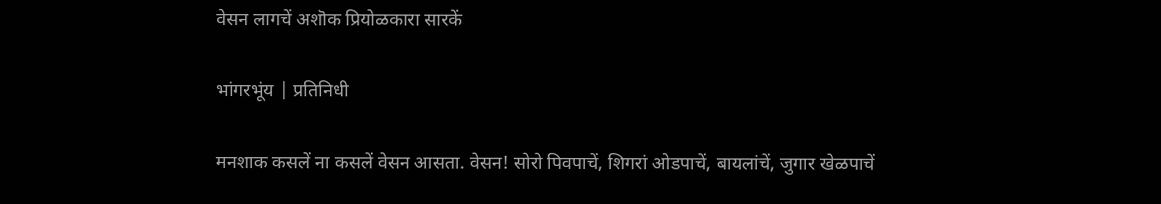वेसन लागचें अशॊक प्रियोळकारा सारकें

भांगरभूंय | प्रतिनिधी

मनशाक कसलें ना कसलें वेसन आसता. वेसन! सोरो पिवपाचें, शिगरां ओडपाचें, बायलांचें, जुगार खेळपाचें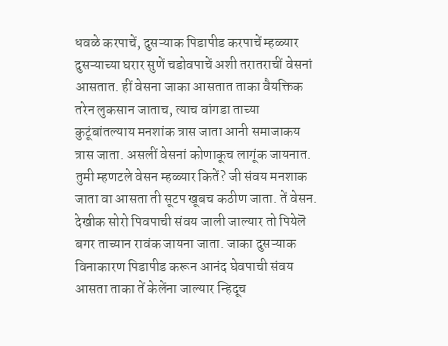धवळे करपाचें, दुसऱ्याक पिडापीड करपाचें म्हळ्यार दुसऱ्याच्या घरार सुणें चडोवपाचें अशी तरातराचीं वेसनां आसतात. हीं वेसना जाका आसतात ताका वैयक्तिक तरेन लुकसान जाताच, त्याच वांगडा ताच्या कुटूंबांतल्याय मनशांक त्रास जाता आनी समाजाकय त्रास जाता. असलीं वेसनां कोणाकूच लागूंक जायनात. तुमी म्हणटले वेसन म्हळ्यार कितें? जी संवय मनशाक जाता वा आसता ती सूटप खूबच कठीण जाता. तें वेसन. देखीक सोरो पिवपाची संवय जाली जाल्यार तो पियेलॆ बगर ताच्यान रावंक जायना जाता. जाका दुसऱ्याक विनाकारण पिडापीड करून आनंद घेवपाची संवय आसता ताका तें केलेंना जाल्यार न्हिदूच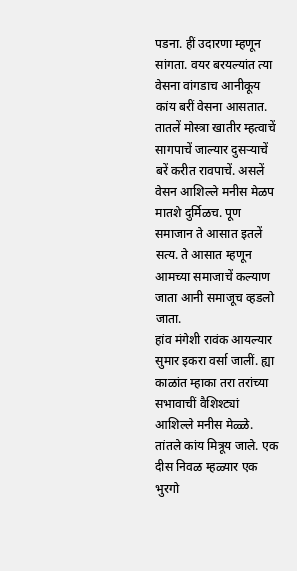पडना. हीं उदारणा म्हणून सांगता. वयर बरयल्यांत त्या वेसना वांगडाच आनीकूय कांय बरीं वेसना आसतात. तातलें मोस्त्रा खातीर म्हत्वाचें सागपाचें जाल्यार दुसऱ्याचें बरें करीत रावपाचें. असलें वेसन आशिल्ले मनीस मेळप मातशे दुर्मिळच. पूण समाजान ते आसात इतलें सत्य. ते आसात म्हणून आमच्या समाजाचें कल्याण जाता आनी समाजूच व्हडलो जाता.
हांव मंगेशी रावंक आयल्यार सुमार इकरा वर्सा जालीं. ह्या काळांत म्हाका तरा तरांच्या सभावाचीं वैशिश्ट्यां आशिल्ले मनीस मेळ्ळे. तांतले कांय मित्रूय जाले. एक दीस निवळ म्हळ्यार एक भुरगो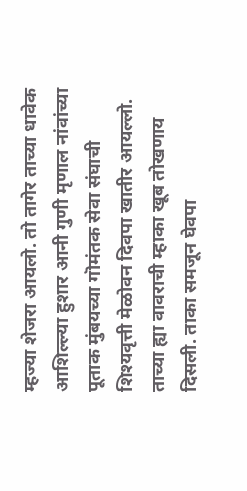म्हज्या शेजरा आयलो. तो तागेर ताच्या धावेक आशिल्ल्या हुशार आनी गुणी मृणाल नांवांच्या पूताक मुंबयच्या गॊमंतक सेवा संघाची शिश्यवृत्ती मेळोवन दिवपा खातीर आयल्लो. ताच्या ह्या वावराची म्हाका खूब तोखणाय दिसली. ताका समजून घेवपा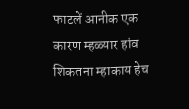फाटलें आनीक एक कारण म्हळ्यार हांव शिकतना म्हाकाय हेच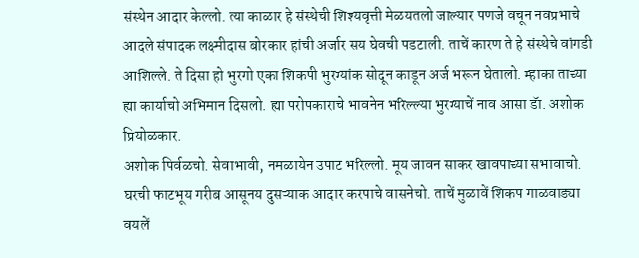संस्थेन आदार केल्लो. त्या काळार हे संस्थेची शिश्यवृत्ती मेळयतलो जाल्यार पणजे वचून नवप्रभाचे आदले संपादक लक्ष्मीदास बोरकार हांची अर्जार सय घेवची पडटाली. ताचें कारण ते हे संस्थेचे वांगडी आशिल्ले. ते दिसा हो भुरगो एका शिकपी भुरग्यांक सोदून काडून अर्ज भरून घेतालो. म्हाका ताच्या ह्या कार्याचो अभिमान दिसलो. ह्या परोपकाराचे भावनेन भरिल्ल्या भुरग्याचें नाव आसा डॅा. अशोक प्रियोळकार.
अशोक पिर्वळचो. सेवाभावी, नमळायेन उपाट भरिल्लो. मूय जावन साकर खावपाच्या सभावाचो. घरची फाटभूय गरीब आसूनय दुसऱ्याक आदार करपाचे वासनेचो. ताचें मुळावें शिकप गाळवाड्या वयलें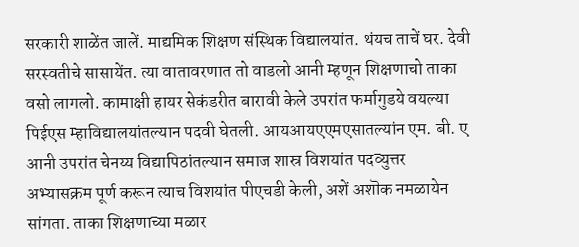सरकारी शाळेंत जालें. माद्यमिक शिक्षण संस्थिक विद्यालयांत. थंयच ताचें घर. देवी सरस्वतीचे सासायेंत. त्या वातावरणात तो वाडलो आनी म्हणून शिक्षणाचो ताका वसो लागलो. कामाक्षी हायर सेकंडरीत बारावी केले उपरांत फर्मागुडये वयल्या पिईएस म्हाविद्यालयांतल्यान पदवी घेतली. आयआयएएमएसातल्यांन एम. बी. ए आनी उपरांत चेनय्य विद्यापिठांतल्यान समाज शास्र विशयांत पदव्युत्तर अभ्यासक्रम पूर्ण करून त्याच विशयांत पीएचडी केली, अशें अशॊक नमळायेन सांगता. ताका शिक्षणाच्या मळार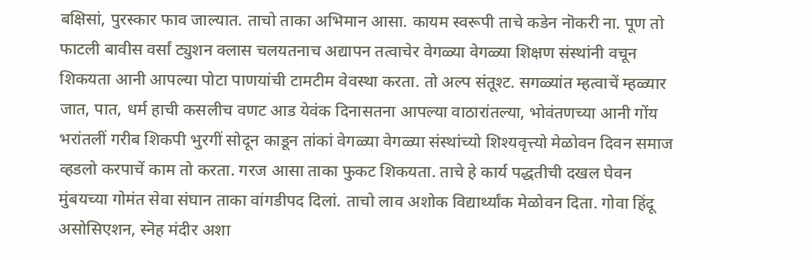बक्षिसां, पुरस्कार फाव जाल्यात. ताचो ताका अभिमान आसा. कायम स्वरूपी ताचे कडेन नॊकरी ना. पूण तो फाटली बावीस वर्सां ट्युशन क्लास चलयतनाच अद्यापन तत्वाचेर वेगळ्या वेगळ्या शिक्षण संस्थांनी वचून शिकयता आनी आपल्या पोटा पाणयांची टामटीम वेवस्था करता. तो अल्प संतूश्ट. सगळ्यांत म्हत्वाचें म्हळ्यार जात, पात, धर्म हाची कसलीच वणट आड येवंक दिनासतना आपल्या वाठारांतल्या, भोवंतणच्या आनी गोंय भरांतलीं गरीब शिकपी भुरगीं सोदून काडून तांकां वेगळ्या वेगळ्या संस्थांच्यो शिश्यवृत्त्यो मेळोवन दिवन समाज व्हडलो करपाचें काम तो करता. गरज आसा ताका फुकट शिकयता. ताचे हे कार्य पद्धतीची दखल घेवन मुंबयच्या गोमंत सेवा संघान ताका वांगडीपद दिलां. ताचो लाव अशोक विद्यार्थ्यांक मेळोवन दिता. गोवा हिंदू असोसिएशन, स्नॆह मंदीर अशा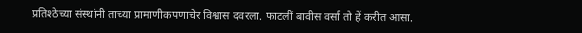प्रतिश्ठेच्या संस्थांनी ताच्या प्रामाणीकपणाचेर विश्वास दवरला. फाटलीं बावीस वर्सा तो हें करीत आसा.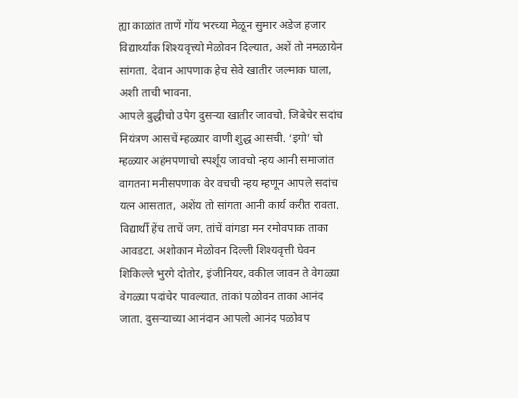ह्या काळांत ताणें गोंय भरच्या मेळून सुमार अडेज हजार विद्यार्थ्यांक शिश्यवृत्त्यो मेळोवन दिल्यात, अशें तो नमळायेन सांगता. देवान आपणाक हेच सेवे खातीर जल्माक घाला, अशी ताची भावना.
आपले बुद्धीचो उपेग दुसऱ्या खातीर जावचो. जिबेचेर सदांच नियंत्रण आसचें म्हळ्यार वाणी शुद्ध आसची. ‘इगो’ चो म्हळ्यार अहंमपणाचो स्पर्शूय जावचो न्हय आनी समाजांत वागतना मनीसपणाक वेर वचची न्हय म्हणून आपले सदांच यत्न आसतात, अशेंय तो सांगता आनी कार्य करीत रावता. विद्यार्थी हेंच ताचें जग. तांचें वांगडा मन रमोवपाक ताका आवडटा. अशोकान मेळोवन दिल्ली शिश्यवृत्ती घेवन शिकिल्ले भुरगे दोतोर, इंजीनियर, वकील जावन ते वेगळ्या वेगळ्या पदांचेर पावल्यात. तांकां पळोवन ताका आनंद जाता. दुसऱ्याच्या आनंदान आपलो आनंद पळोवप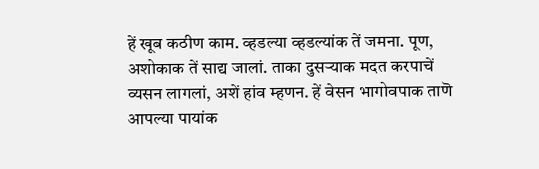हें खूब कठीण काम. व्हडल्या व्हडल्यांक तें जमना. पूण, अशोकाक तें साद्य जालां. ताका दुसऱ्याक मदत करपाचें व्यसन लागलां, अशें हांव म्हणन. हें वेसन भागोवपाक ताणॆ आपल्या पायांक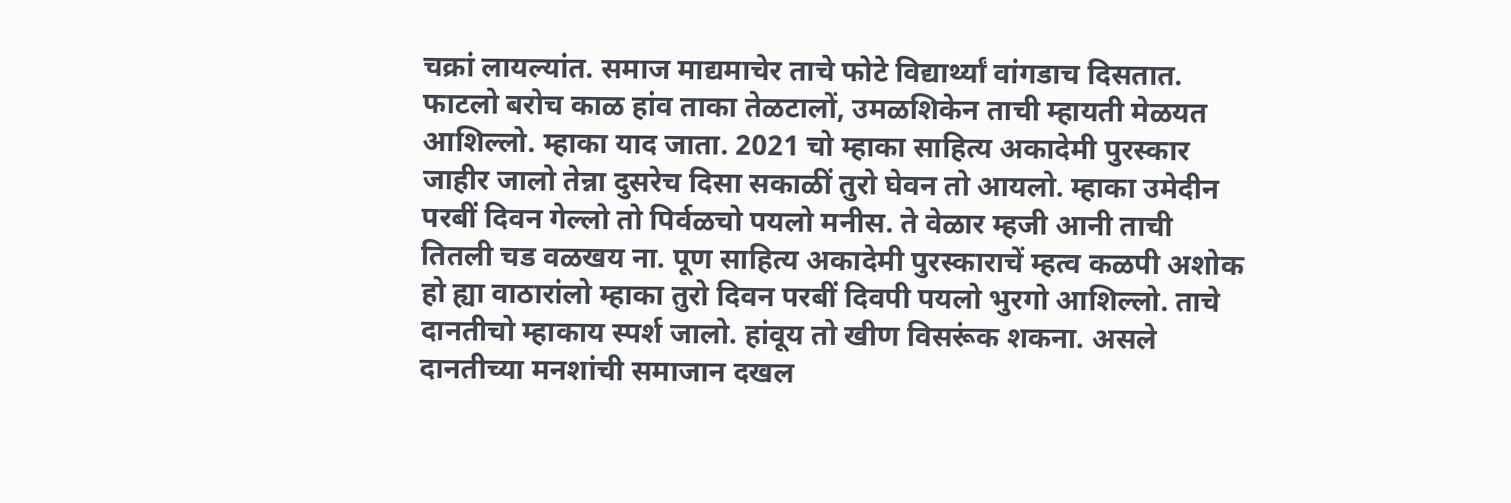चक्रां लायल्यांत. समाज माद्यमाचेर ताचे फोटे विद्यार्थ्यां वांगडाच दिसतात. फाटलो बरोच काळ हांव ताका तेळटालों, उमळशिकेन ताची म्हायती मेळयत आशिल्लो. म्हाका याद जाता. 2021 चो म्हाका साहित्य अकादेमी पुरस्कार जाहीर जालो तेन्ना दुसरेच दिसा सकाळीं तुरो घेवन तो आयलो. म्हाका उमेदीन परबीं दिवन गेल्लो तो पिर्वळचो पयलो मनीस. ते वेळार म्हजी आनी ताची तितली चड वळखय ना. पूण साहित्य अकादेमी पुरस्काराचें म्हत्व कळपी अशोक हो ह्या वाठारांलो म्हाका तुरो दिवन परबीं दिवपी पयलो भुरगो आशिल्लो. ताचे दानतीचो म्हाकाय स्पर्श जालो. हांवूय तो खीण विसरूंक शकना. असले दानतीच्या मनशांची समाजान दखल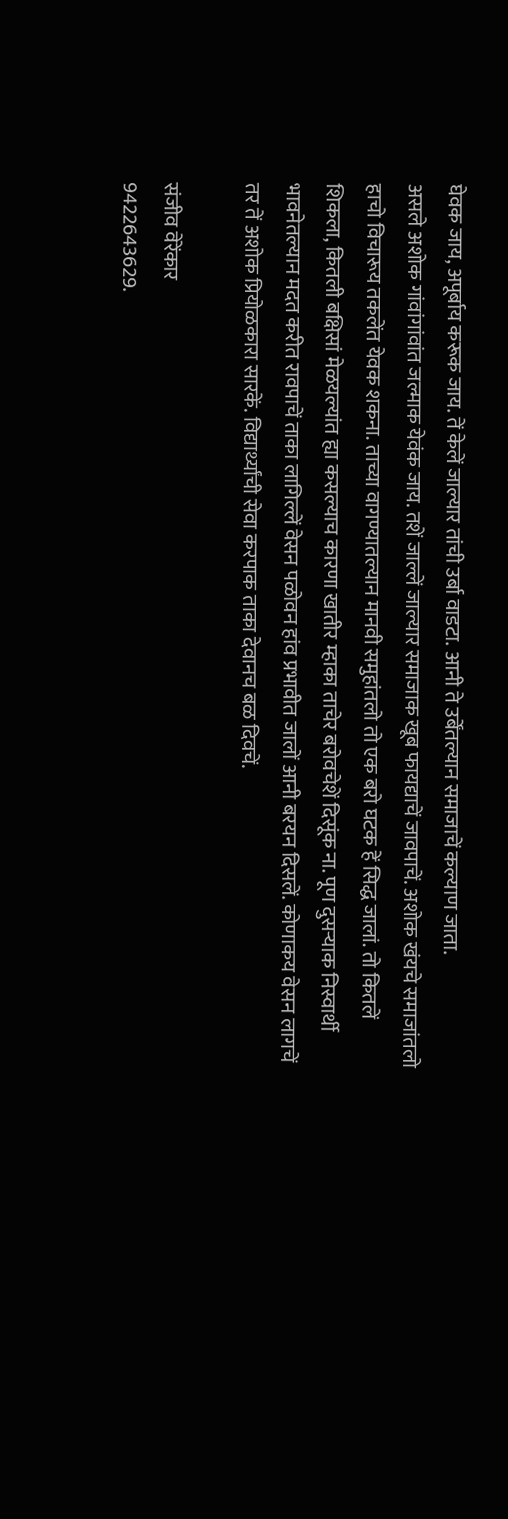घेवक जाय, अपूर्बाय करूक जाय. तें केलें जाल्यार तांची उर्बा वाडटा. आनी ते उर्बेंतल्यान समाजाचें कल्याण जाता.
असले अशोक गांवांगांवांत जल्माक येवंक जाय. तशें जाल्लें जाल्यार समाजाक खूब फायद्याचें जावपाचें. अशोक खंयचे समाजांतलो हाचो विचारूय तकलेंत येवक शकना. ताच्या वागण्यातल्यान मानवी समुहांतलो तो एक बरो घटक हें सिद्ध जालां. तो कितलें शिकला, कितली बक्षिसां मेळयल्यांत ह्या कसल्याच कारणा खातीर म्हाका ताचेर बरोवचेशें दिसूंक ना. पूण दुसऱ्याक निस्वार्थी भावनेतल्यान मदत करीत रावपाचें ताका लागिल्लें वेसन पळोवन हांव प्रभावीत जालों आनी बरयन दिसलें. कोणाकय वेसन लागचें तर तें अशोक प्रियोळकारा सारकें. विद्यार्थ्यांची सेवा करपाक ताका देवानच बळ दिवचें.

संजीव वेरेंकार
9422643629.